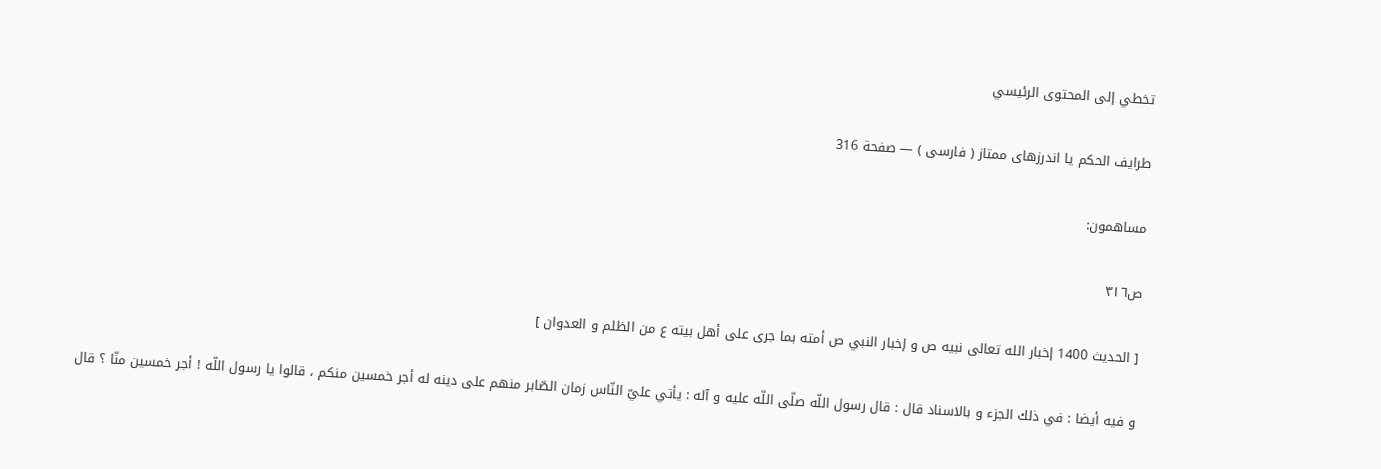تخطي إلى المحتوى الرئيسي

طرايف الحكم يا اندرزهاى ممتاز ( فارسى ) — صفحة 316

مساهمون:

ص٣١٦

[ الحديث 1400 إخبار الله تعالى نبيه ص و إخبار النبي ص أمته بما جرى على أهل بيته ع من الظلم و العدوان ]

و فيه أيضا : في ذلك الجزء و بالاسناد قال : قال رسول اللّه صلّى اللّه عليه و آله : يأتي عليّ النّاس زمان الصّابر منهم على دينه له أجر خمسين منكم ، قالوا يا رسول اللّه ! أجر خمسين منّا ؟ قال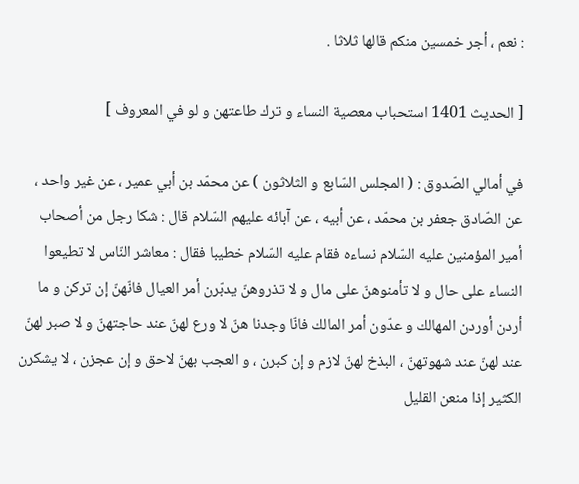: نعم ، أجر خمسين منكم قالها ثلاثا .

[ الحديث 1401 استحباب معصية النساء و ترك طاعتهن و لو في المعروف ]

في أمالي الصّدوق : ( المجلس السّابع و الثلاثون ) عن محمّد بن أبي عمير ، عن غير واحد ، عن الصّادق جعفر بن محمّد ، عن أبيه ، عن آبائه عليهم السّلام قال : شكا رجل من أصحاب أمير المؤمنين عليه السّلام نساءه فقام عليه السّلام خطيبا فقال : معاشر النّاس لا تطيعوا النساء على حال و لا تأمنوهنّ على مال و لا تذروهنّ يدبّرن أمر العيال فانّهنّ إن تركن و ما أردن أوردن المهالك و عدّون أمر المالك فانّا وجدنا هنّ لا ورع لهنّ عند حاجتهنّ و لا صبر لهنّ عند لهنّ عند شهوتهنّ ، البذخ لهنّ لازم و إن كبرن ، و العجب بهنّ لاحق و إن عجزن ، لا يشكرن الكثير إذا منعن القليل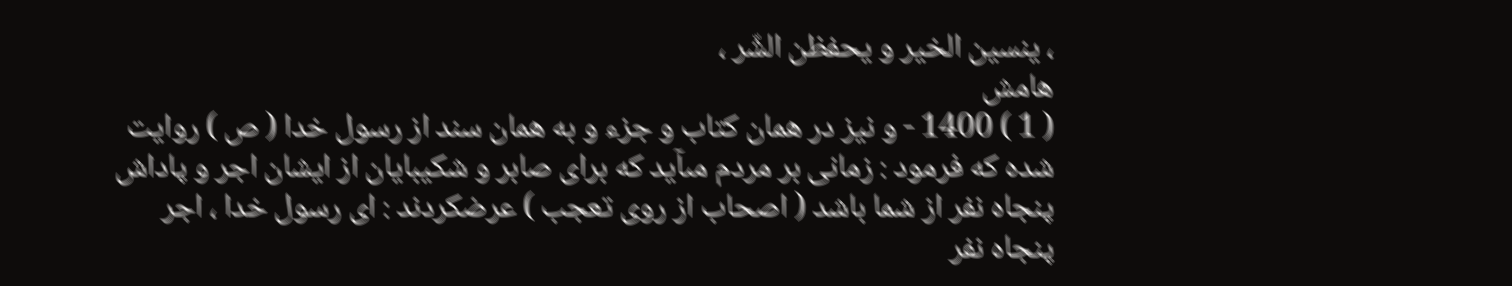، ينسين الخير و يحفظن الشّر ،
هامش
( 1 ) 1400 - و نيز در همان كتاب و جزء و به همان سند از رسول خدا ( ص ) روايت شده كه فرمود : زمانى بر مردم مىآيد كه براى صابر و شكيبايان از ايشان اجر و پاداش پنجاه نفر از شما باشد ( اصحاب از روى تعجب ) عرضكردند : اى رسول خدا ، اجر پنجاه نفر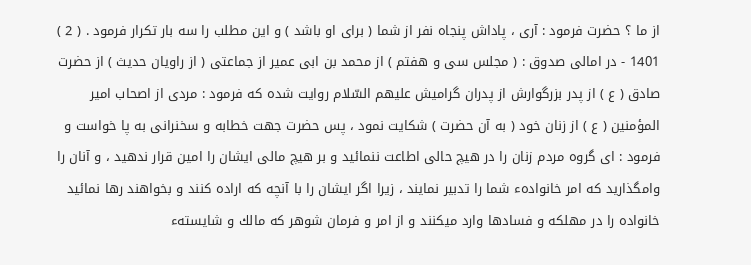از ما ؟ حضرت فرمود : آرى ، پاداش پنجاه نفر از شما ( براى او باشد ) و اين مطلب را سه بار تكرار فرمود . ( 2 ) 1401 - در امالى صدوق : ( مجلس سى و هفتم ) از محمد بن ابى عمير از جماعتى ( از راويان حديث ) از حضرت صادق ( ع ) از پدر بزرگوارش از پدران گراميش عليهم السّلام روايت شده كه فرمود : مردى از اصحاب امير المؤمنين ( ع ) از زنان خود ( به آن حضرت ) شكايت نمود ، پس حضرت جهت خطابه و سخنرانى به پا خواست و فرمود : اى گروه مردم زنان را در هيچ حالى اطاعت ننمائيد و بر هيچ مالى ايشان را امين قرار ندهيد ، و آنان را وامگذاريد كه امر خانوادهء شما را تدبير نمايند ، زيرا اگر ايشان را با آنچه كه اراده كنند و بخواهند رها نمائيد خانواده را در مهلكه و فسادها وارد ميكنند و از امر و فرمان شوهر كه مالك و شايستهء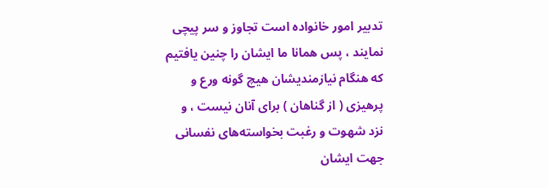تدبير امور خانواده است تجاوز و سر پيچى نمايند ، پس همانا ما ايشان را چنين يافتيم كه هنگام نيازمنديشان هيچ گونه ورع و پرهيزى ( از گناهان ) براى آنان نيست ، و نزد شهوت و رغبت بخواسته‌هاى نفسانى جهت ايشان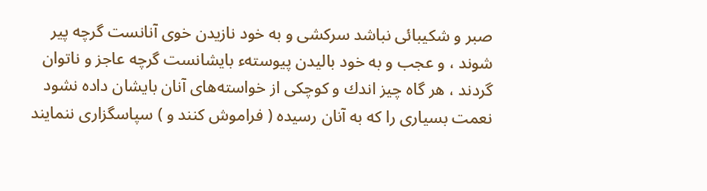صبر و شكيبائى نباشد سركشى و به خود نازيدن خوى آنانست گرچه پير شوند ، و عجب و به خود باليدن پيوستهء بايشانست گرچه عاجز و ناتوان گردند ، هر گاه چيز اندك و كوچكى از خواسته‌هاى آنان بايشان داده نشود نعمت بسيارى را كه به آنان رسيده ( فراموش كنند و ) سپاسگزارى ننمايند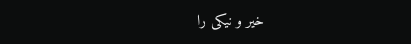خير و نيكى را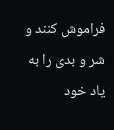فراموش كنند و شر و بدى را به ياد خود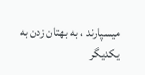ميسپارند ، به بهتان زدن به يكديگر